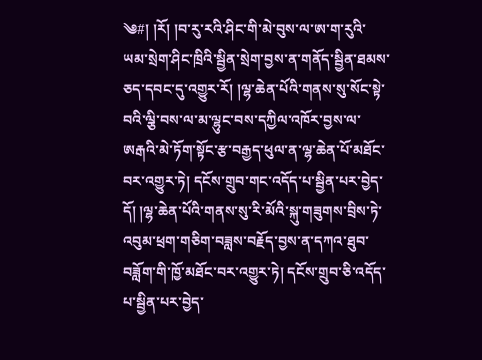༄#། །རོ། །བ་རུ་རའི་ཤིང་གི་མེ་བུས་ལ་ཨ་ག་རུའི་ཡམ་སྲེག་ཤིང་ཁྲིའི་སྦྱིན་སྲེག་བྱས་ན་གནོད་སྦྱིན་ཐམས་ཅད་དབང་དུ་འགྱུར་རོ། །ལྷ་ཆེན་པོའི་གནས་སུ་སོང་སྟེ་བའི་ལྕི་བས་ལ་མ་ལྷུང་བས་དཀྱིལ་འཁོར་བྱས་ལ་ཨརྒའི་མེ་ཏོག་སྟོང་རྩ་བརྒྱད་ཕུལ་ན་ལྷ་ཆེན་པོ་མཐོང་བར་འགྱུར་ཏེ། དངོས་གྲུབ་གང་འདོད་པ་སྦྱིན་པར་བྱེད་དོ། །ལྷ་ཆེན་པོའི་གནས་སུ་རི་མོའི་སྐུ་གཟུགས་བྲིས་ཏེ་འབུམ་ཕྲག་གཅིག་བཟླས་བརྗོད་བྱས་ན་དཀའ་ཐུབ་བཟློག་གི་ཁྱོ་མཐོང་བར་འགྱུར་ཏེ། དངོས་གྲུབ་ཅི་འདོད་པ་སྦྱིན་པར་བྱེད་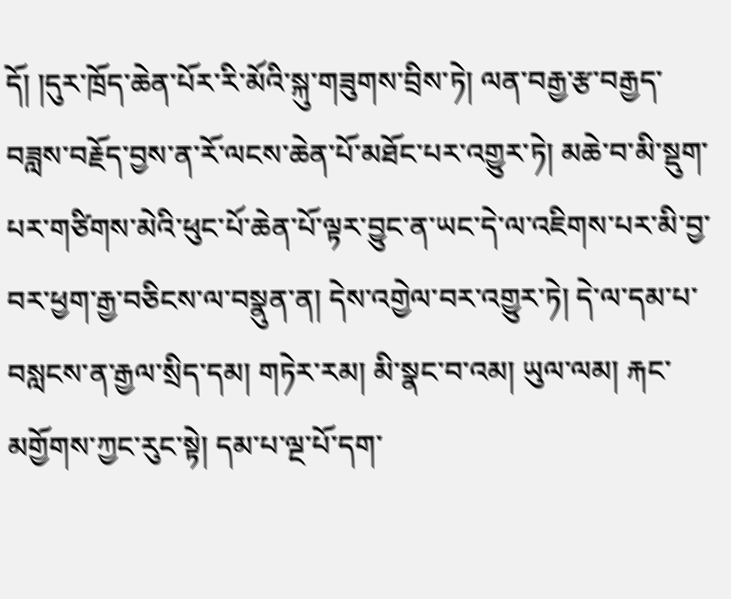དོ། །དུར་ཁྲོད་ཆེན་པོར་རི་མོའི་སྐུ་གཟུགས་བྲིས་ཏེ། ལན་བརྒྱ་རྩ་བརྒྱད་བཟླས་བརྗོད་བྱས་ན་རོ་ལངས་ཆེན་པོ་མཐོང་པར་འགྱུར་ཏེ། མཆེ་བ་མི་སྡུག་པར་གཙིགས་མེའི་ཕུང་པོ་ཆེན་པོ་ལྟར་བྱུང་ན་ཡང་དེ་ལ་འཇིགས་པར་མི་བྱ་བར་ཕྱག་རྒྱ་བཅིངས་ལ་བསྣུན་ན། དེས་འགྱེལ་བར་འགྱུར་ཏེ། དེ་ལ་དམ་པ་བསླངས་ན་རྒྱལ་སྲིད་དམ། གཏེར་རམ། མི་སྣང་བ་འམ། ཡུལ་ལམ། རྐང་མགྱོགས་ཀྱང་རུང་སྟེ། དམ་པ་ལྔ་པོ་དག་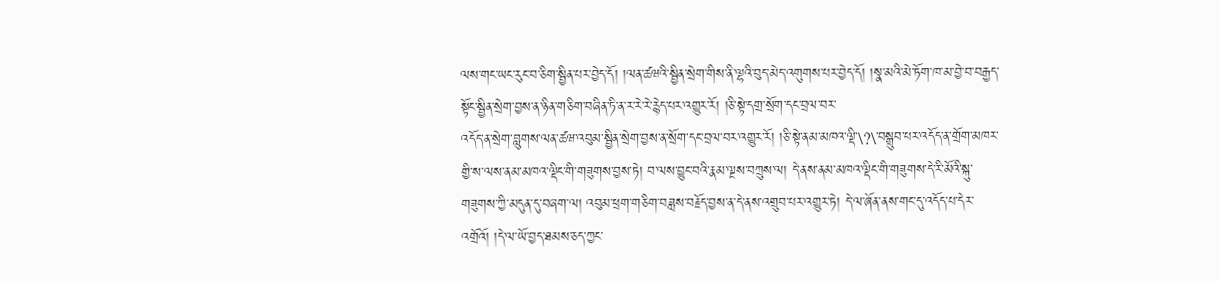ལས་གང་ཡང་རུང་བ་ཅིག་སྦྱིན་པར་བྱེད་དོ། །ལན་ཚཝའི་སྦྱིན་སྲེག་གིས་ནི་ལྷའི་བུད་མེད་འགུགས་པར་བྱེད་དོ། །སྣ་མའི་མེ་ཏོག་ཁ་མ་བྱེ་བ་བརྒྱད་སྟོང་སྦྱིན་སྲེག་བྱས་ན་ཉིན་གཅིག་བཞིན་ཏི་ན་ར་རེ་རེ་རྙེད་པར་འགྱུར་རོ། །ཅི་སྟེ་དགྲ་སྲོག་དང་བྲལ་བར་
འདོད་ན་སྲེག་བླུགས་ལན་ཚཝ་འབུམ་སྦྱིན་སྲེག་བྱས་ན་སྲོག་དང་བྲལ་བར་འགྱུར་རོ། །ཅི་སྟེ་ནམ་མཁའ་ལྡི་\?\་བསྒྲུབ་པར་འདོད་ན་གྲོག་མཁར་གྱི་ས་ལས་ནམ་མཁའ་ལྡིང་གི་གཟུགས་བྱས་ཏེ། བ་ལས་བྱུང་བའི་རྣམ་ལྔས་བཀྲུས་ལ། དེ་ནས་ནམ་མཁའ་ལྡིང་གི་གཟུགས་དེ་རི་མོའི་སྐུ་གཟུགས་ཀྱི་མདུན་དུ་བཞག་ལ། འབུམ་ཕྲག་གཅིག་བཟླས་བརྗོད་བྱས་ན་དེ་ནས་འགྲུབ་པར་འགྱུར་ཏེ། དེ་ལ་ཞོན་ནས་གང་དུ་འདོད་པ་དེར་འགྲོའོ། །དེ་ལ་ཡོ་བྱད་ཐམས་ཅད་ཀྱང་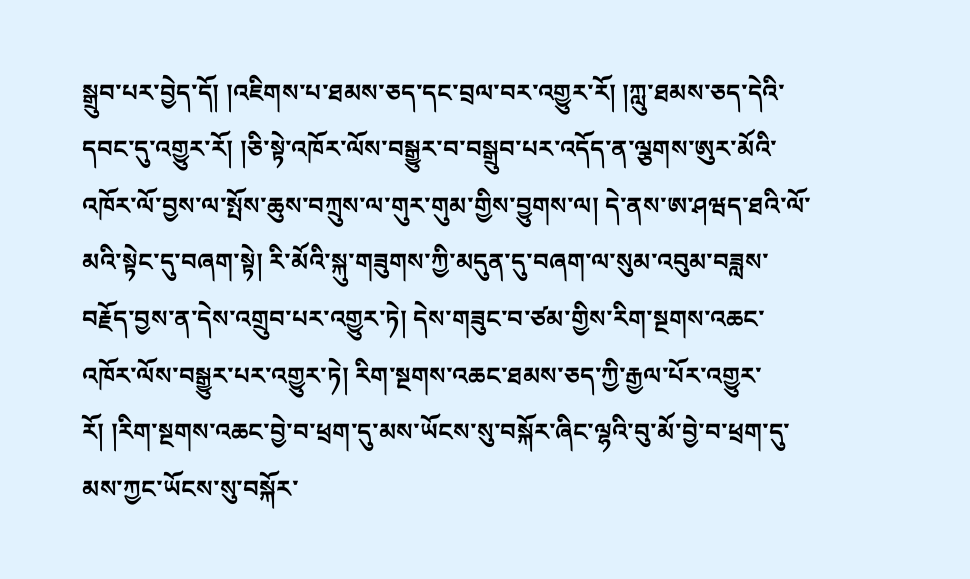སྒྲུབ་པར་བྱེད་དོ། །འཇིགས་པ་ཐམས་ཅད་དང་བྲལ་བར་འགྱུར་རོ། །ཀླུ་ཐམས་ཅད་དེའི་དབང་དུ་འགྱུར་རོ། །ཅི་སྟེ་འཁོར་ལོས་བསྒྱུར་བ་བསྒྲུབ་པར་འདོད་ན་ལྕགས་ཨུར་མོའི་འཁོར་ལོ་བྱས་ལ་སྤོས་ཆུས་བཀྲུས་ལ་གུར་གུམ་གྱིས་བྱུགས་ལ། དེ་ནས་ཨ་ཤཝད་ཐའི་ལོ་མའི་སྟེང་དུ་བཞག་སྟེ། རི་མོའི་སྐུ་གཟུགས་ཀྱི་མདུན་དུ་བཞག་ལ་སུམ་འབུམ་བཟླས་བརྗོད་བྱས་ན་དེས་འགྲུབ་པར་འགྱུར་ཏེ། དེས་གཟུང་བ་ཙམ་གྱིས་རིག་སྔགས་འཆང་འཁོར་ལོས་བསྒྱུར་པར་འགྱུར་ཏེ། རིག་སྔགས་འཆང་ཐམས་ཅད་ཀྱི་རྒྱལ་པོར་འགྱུར་རོ། །རིག་སྔགས་འཆང་བྱེ་བ་ཕྲག་དུ་མས་ཡོངས་སུ་བསྐོར་ཞིང་ལྷའི་བུ་མོ་བྱེ་བ་ཕྲག་དུ་མས་ཀྱང་ཡོངས་སུ་བསྐོར་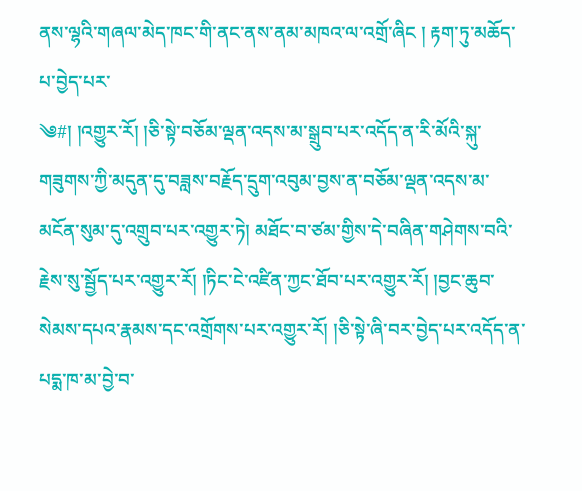ནས་ལྷའི་གཞལ་མེད་ཁང་གི་ནང་ནས་ནམ་མཁའ་ལ་འགྲོ་ཞིང ། རྟག་ཏུ་མཆོད་པ་བྱེད་པར་
༄#། །འགྱུར་རོ། །ཅི་སྟེ་བཅོམ་ལྡན་འདས་མ་སྒྲུབ་པར་འདོད་ན་རི་མོའི་སྐུ་གཟུགས་ཀྱི་མདུན་དུ་བཟླས་བརྗོད་དྲུག་འབུམ་བྱས་ན་བཅོམ་ལྡན་འདས་མ་མངོན་སུམ་དུ་འགྲུབ་པར་འགྱུར་ཏེ། མཐོང་བ་ཙམ་གྱིས་དེ་བཞིན་གཤེགས་བའི་རྗེས་སུ་སྦྱོད་པར་འགྱུར་རོ། །ཏིང་ངེ་འཛིན་ཀྱང་ཐོབ་པར་འགྱུར་རོ། །བྱང་ཆུབ་སེམས་དཔའ་རྣམས་དང་འགྲོགས་པར་འགྱུར་རོ། །ཅི་སྟེ་ཞི་བར་བྱེད་པར་འདོད་ན་པདྨ་ཁ་མ་བྱེ་བ་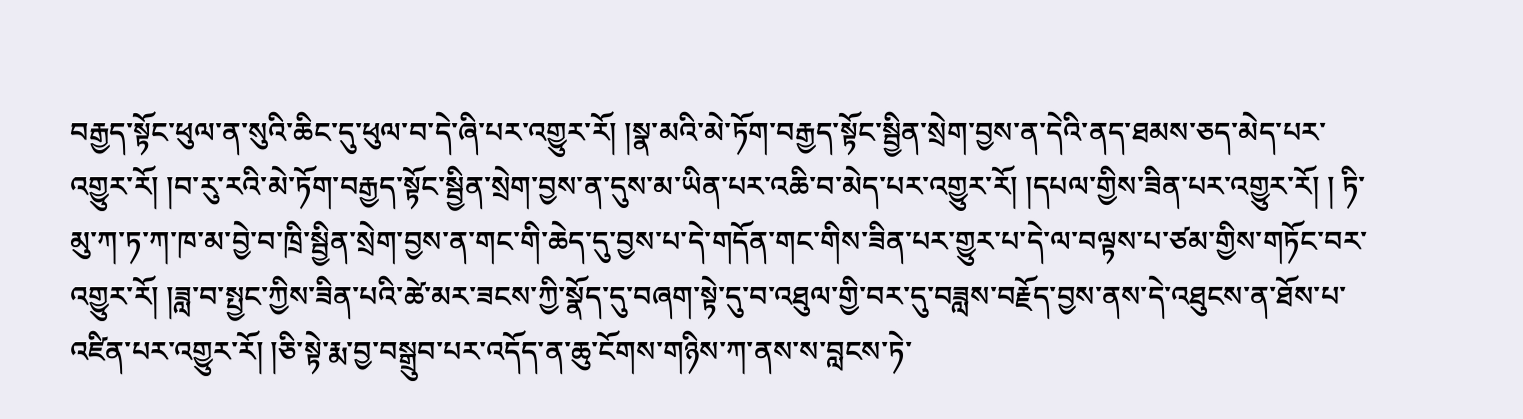བརྒྱད་སྟོང་ཕུལ་ན་སུའི་ཆིང་དུ་ཕུལ་བ་དེ་ཞི་པར་འགྱུར་རོ། །སྣ་མའི་མེ་ཏོག་བརྒྱད་སྟོང་སྦྱིན་སྲེག་བྱས་ན་དེའི་ནད་ཐམས་ཅད་མེད་པར་འགྱུར་རོ། །བ་རུ་རའི་མེ་ཏོག་བརྒྱད་སྟོང་སྦྱིན་སྲེག་བྱས་ན་དུས་མ་ཡིན་པར་འཆི་བ་མེད་པར་འགྱུར་རོ། །དཔལ་གྱིས་ཟིན་པར་འགྱུར་རོ། ། ཏི་མུ་ཀ་ཏ་ཀ་ཁ་མ་བྱེ་བ་ཁྲི་སྦྱིན་སྲེག་བྱས་ན་གང་གི་ཆེད་དུ་བྱས་པ་དེ་གདོན་གང་གིས་ཟིན་པར་གྱུར་པ་དེ་ལ་བལྟས་པ་ཙམ་གྱིས་གཏོང་བར་འགྱུར་རོ། །ཟླ་བ་སྤྱང་ཀྱིས་ཟིན་པའི་ཚེ་མར་ཟངས་ཀྱི་སྣོད་དུ་བཞག་སྟེ་དུ་བ་འཐུལ་གྱི་བར་དུ་བཟླས་བརྗོད་བྱས་ནས་དེ་འཐུངས་ན་ཐོས་པ་འཛིན་པར་འགྱུར་རོ། །ཅི་སྟེ་རྨ་བྱ་བསྒྲུབ་པར་འདོད་ན་ཆུ་ངོགས་གཉིས་ཀ་ནས་ས་བླངས་ཏེ་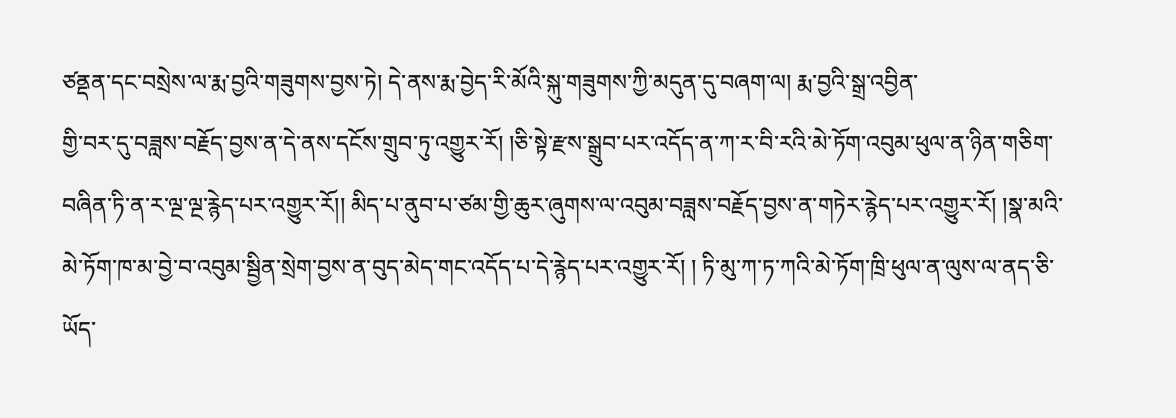ཙནྡན་དང་བསྲེས་ལ་རྨ་བྱའི་གཟུགས་བྱས་ཏེ། དེ་ནས་རྨ་བྱེད་རི་མོའི་སྐུ་གཟུགས་ཀྱི་མདུན་དུ་བཞག་ལ། རྨ་བྱའི་སྒྲ་འབྱིན་
གྱི་བར་དུ་བཟླས་བརྗོད་བྱས་ན་དེ་ནས་དངོས་གྲུབ་ཏུ་འགྱུར་རོ། །ཅི་སྟེ་རྫས་སྒྲུབ་པར་འདོད་ན་ཀ་ར་བི་རའི་མེ་ཏོག་འབུམ་ཕུལ་ན་ཉིན་གཅིག་བཞིན་ཏི་ན་ར་ལྔ་ལྔ་རྙེད་པར་འགྱུར་རོ།། མིད་པ་ནུབ་པ་ཙམ་གྱི་ཆུར་ཞུགས་ལ་འབུམ་བཟླས་བརྗོད་བྱས་ན་གཏེར་རྙེད་པར་འགྱུར་རོ། །སྣ་མའི་མེ་ཏོག་ཁ་མ་བྱེ་བ་འབུམ་སྦྱིན་སྲེག་བྱས་ན་བུད་མེད་གང་འདོད་པ་དེ་རྙེད་པར་འགྱུར་རོ། ། ཏི་མུ་ཀ་ཏ་ཀའི་མེ་ཏོག་ཁྲི་ཕུལ་ན་ལུས་ལ་ནད་ཅི་ཡོད་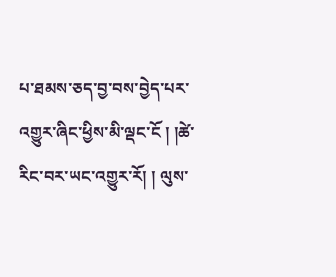པ་ཐམས་ཅད་བྱ་བས་བྱེད་པར་འགྱུར་ཞིང་ཕྱིས་མི་ལྡང་ངོ ། །ཚེ་རིང་བར་ཡང་འགྱུར་རོ། ། ལུས་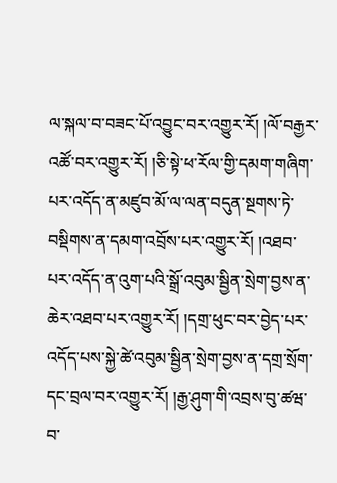ལ་སྐལ་བ་བཟང་པོ་འབྱུང་བར་འགྱུར་རོ། །ལོ་བརྒྱར་འཚོ་བར་འགྱུར་རོ། །ཅི་སྟེ་ཕ་རོལ་གྱི་དམག་གཞིག་པར་འདོད་ན་མཛུབ་མོ་ལ་ལན་བདུན་སྔགས་ཏེ་བསྡིགས་ན་དམག་འབྲོས་པར་འགྱུར་རོ། །འཐབ་པར་འདོད་ན་འུག་པའི་སྒྲོ་འབུམ་སྦྱིན་སྲེག་བྱས་ན་ཆེར་འཐབ་པར་འགྱུར་རོ། །དགྲ་ཕུང་བར་བྱེད་པར་འདོད་པས་སྐྱེ་ཚེ་འབུམ་སྦྱིན་སྲེག་བྱས་ན་དགྲ་སྲོག་དང་བྲལ་བར་འགྱུར་རོ། །རྒྱ་ཤུག་གི་འབྲས་བུ་ཚཝ་བ་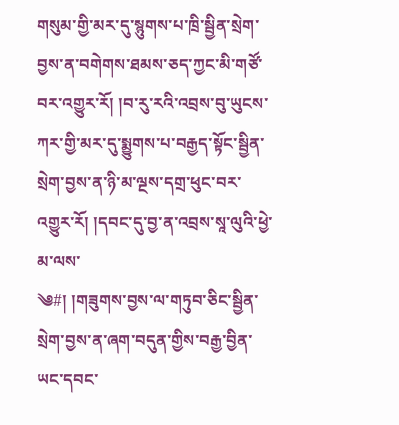གསུམ་གྱི་མར་དུ་སྙུགས་པ་ཁྲི་སྦྱིན་སྲེག་བྱས་ན་བགེགས་ཐམས་ཅད་ཀྱང་མི་གཙོ་བར་འགྱུར་རོ། །བ་རུ་རའི་འབྲས་བུ་ཡུངས་ཀར་གྱི་མར་དུ་སྨྱུགས་པ་བརྒྱད་སྟོང་སྦྱིན་སྲེག་བྱས་ན་ཉི་མ་ལྔས་དགྲ་ཕུང་བར་འགྱུར་རོ། །དབང་དུ་བྱ་ན་འབྲས་སཱ་ལུའི་ཕྱེ་མ་ལས་
༄#། །གཟུགས་བྱས་ལ་གཏུབ་ཅིང་སྦྱིན་སྲེག་བྱས་ན་ཞག་བདུན་གྱིས་བརྒྱ་བྱིན་ཡང་དབང་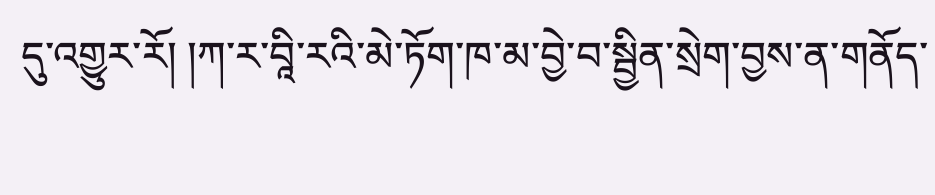དུ་འགྱུར་རོ། །ཀ་ར་བཱི་རའི་མེ་ཏོག་ཁ་མ་བྱེ་བ་སྦྱིན་སྲེག་བྱས་ན་གནོད་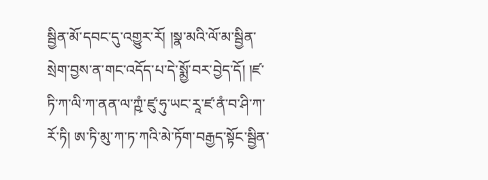སྦྱིན་མོ་དབང་དུ་འགྱུར་རོ། །སྣ་མའི་ལོ་མ་སྦྱིན་སྲེག་བྱས་ན་གང་འདོད་པ་དེ་སྨྱོ་བར་བྱེད་དོ། །ཛ་ཏི་ཀ་ལི་ཀ་ནན་ལ་ཀྵཾ་ཛུ་ཧུ་ཡང་རཱ་ཛ་ནཾ་བ་ཤི་ཀ་རོ་ཏི། ཨ་ཏི་མུ་ཀ་ཏ་ཀའི་མེ་ཏོག་བརྒྱད་སྟོང་སྦྱིན་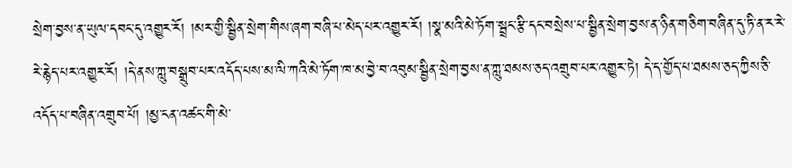སྲེག་བྱས་ན་ཡུལ་དབང་དུ་འགྱུར་རོ། །མར་གྱི་སྦྱིན་སྲེག་གིས་ཞག་བཞི་པ་མེད་པར་འགྱུར་རོ། །སྣ་མའི་མེ་ཏོག་སྦྲང་རྩི་དང་བསྲེས་པ་སྦྱིན་སྲེག་བྱས་ན་ཉིན་གཅིག་བཞིན་དུ་ཏི་ན་ར་རེ་རེ་རྙེད་པར་འགྱུར་རོ། །དེ་ནས་ཀླུ་བསྒྲུབ་པར་འདོད་པས་མ་ལི་ཀའི་མེ་ཏོག་ཁ་མ་བྱེ་བ་འབུམ་སྦྱིན་སྲེག་བྱས་ན་ཀླུ་ཐམས་ཅད་འགྲུབ་པར་འགྱུར་ཏེ། དེ་ད་གྱོད་པ་ཐམས་ཅད་ཀྱིས་ཅི་འདོད་པ་བཞིན་འགྲུབ་པོ། །མྱ་ངན་འཚང་གི་མེ་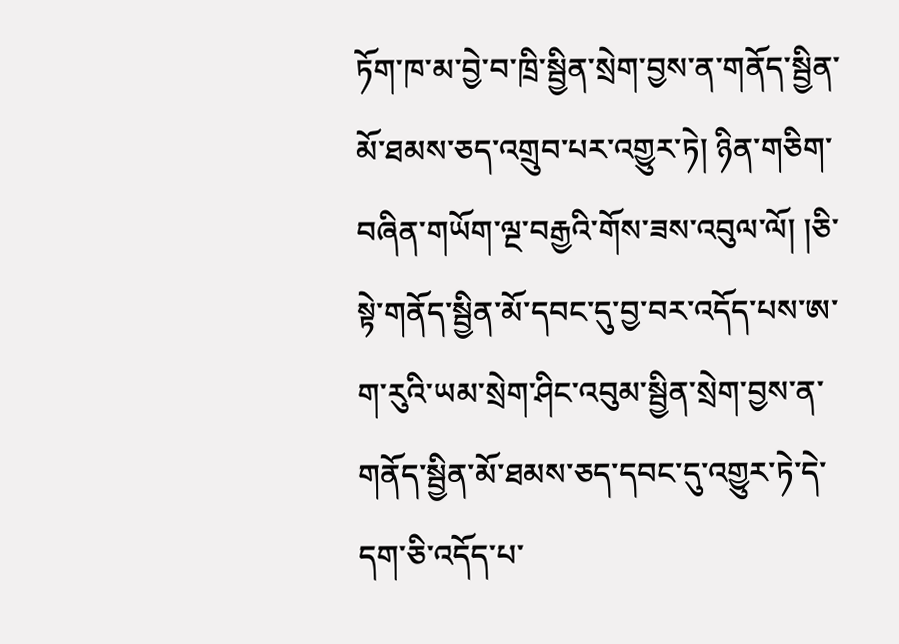ཏོག་ཁ་མ་བྱེ་བ་ཁྲི་སྦྱིན་སྲེག་བྱས་ན་གནོད་སྦྱིན་མོ་ཐམས་ཅད་འགྲུབ་པར་འགྱུར་ཏེ། ཉིན་གཅིག་བཞིན་གཡོག་ལྔ་བརྒྱའི་གོས་ཟས་འབུལ་ལོ། །ཅི་སྟེ་གནོད་སྦྱིན་མོ་དབང་དུ་བྱ་བར་འདོད་པས་ཨ་ག་རུའི་ཡམ་སྲེག་ཤིང་འབུམ་སྦྱིན་སྲེག་བྱས་ན་གནོད་སྦྱིན་མོ་ཐམས་ཅད་དབང་དུ་འགྱུར་ཏེ་དེ་དག་ཅི་འདོད་པ་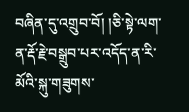བཞིན་དུ་འགྲུབ་བོ། །ཅི་སྟེ་ལག་ན་རྡོ་རྗེ་བསྒྲུབ་པར་འདོད་ན་རི་མོའི་སྐུ་གཟུགས་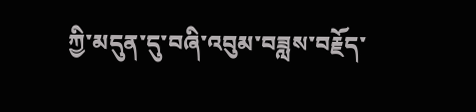ཀྱི་མདུན་དུ་བཞི་འབུམ་བཟླས་བརྗོད་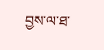བྱས་ལ་ཐ་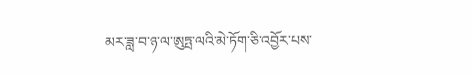མར་ཟླ་བ་ཉ་ལ་ཨུཏྤ་ལའི་མེ་ཏོག་ཅི་འབྱོར་པས་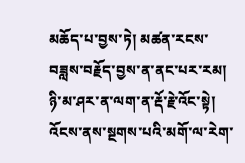མཆོད་པ་བྱས་ཏེ། མཚན་རངས་བཟླས་བརྗོད་བྱས་ན་ནང་པར་རམ། ཉི་མ་ཤར་ན་ལག་ན་རྡོ་རྗེ་འོང་སྟེ། འོངས་ནས་སྔགས་པའི་མགོ་ལ་རེག་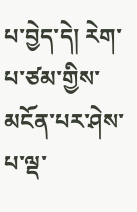པ་བྱེད་དེ། རེག་པ་ཙམ་གྱིས་མངོན་པར་ཤེས་པ་ལྡ་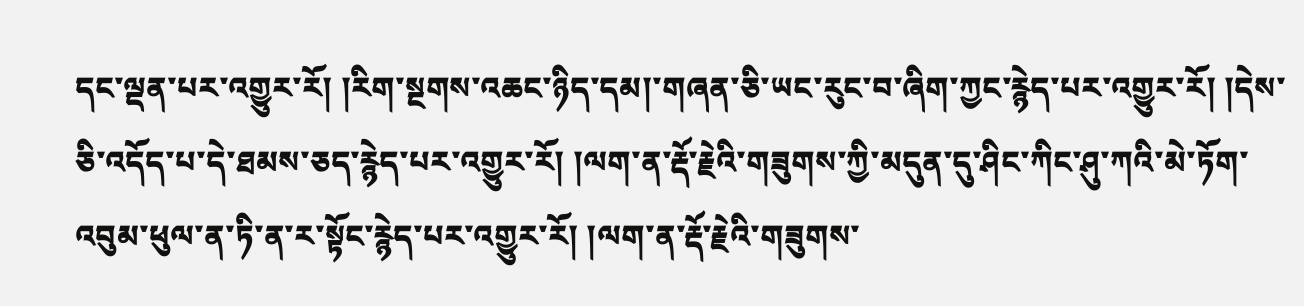དང་ལྡན་པར་འགྱུར་རོ། །རིག་སྔགས་འཆང་ཉིད་དམ།་གཞན་ཅི་ཡང་རུང་བ་ཞིག་ཀྱང་རྙེད་པར་འགྱུར་རོ། །དེས་ཅི་འདོད་པ་དེ་ཐམས་ཅད་རྙེད་པར་འགྱུར་རོ། །ལག་ན་རྡོ་རྗེའི་གཟུགས་ཀྱི་མདུན་དུ་ཤིང་ཀིང་ཤུ་ཀའི་མེ་ཏོག་འབུམ་ཕུལ་ན་ཏི་ན་ར་སྟོང་རྙེད་པར་འགྱུར་རོ། །ལག་ན་རྡོ་རྗེའི་གཟུགས་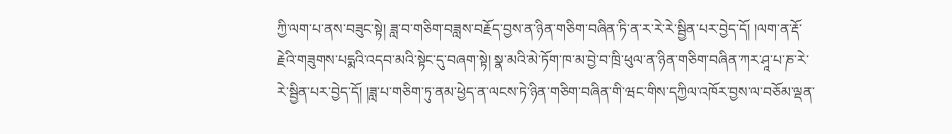ཀྱི་ལག་པ་ནས་བཟུང་སྟེ། ཟླ་བ་གཅིག་བཟླས་བརྗོད་བྱས་ན་ཉིན་གཅིག་བཞིན་ཏི་ན་ར་རེ་རེ་སྦྱིན་པར་བྱེད་དོ། །ལག་ན་རྡོ་རྗེའི་གཟུགས་པདྨའི་འདབ་མའི་སྟེང་དུ་བཞག་སྟེ། སྣ་མའི་མེ་ཏོག་ཁ་མ་བྱེ་བ་ཁྲི་ཕུལ་ན་ཉིན་གཅིག་བཞིན་ཀར་ཤཱ་པ་ཎ་རེ་རེ་སྦྱིན་པར་བྱེད་དོ། །ཟླ་པ་གཅིག་ཏུ་ནམ་ཕྱེད་ན་ལངས་ཏེ་ཉིན་གཅིག་བཞིན་གི་ཝང་གིས་དཀྱིལ་འཁོར་བྱས་ལ་བཅོམ་ལྡན་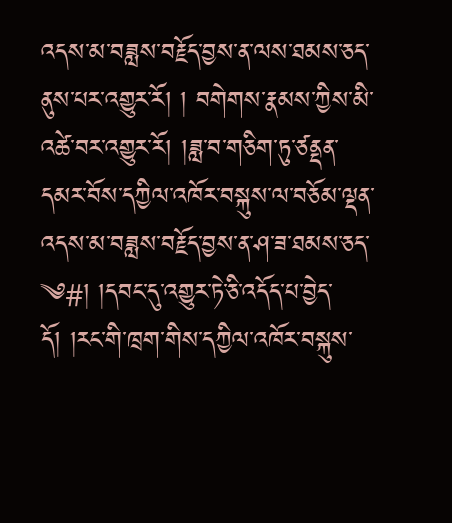འདས་མ་བཟླས་བརྗོད་བྱས་ན་ལས་ཐམས་ཅད་ནུས་པར་འགྱུར་རོ། ། བགེགས་རྣམས་ཀྱིས་མི་འཚེ་བར་འགྱུར་རོ། །ཟླ་བ་གཅིག་ཏུ་ཙནྡན་དམར་བོས་དཀྱིལ་འཁོར་བསྐུས་ལ་བཅོམ་ལྡན་འདས་མ་བཟླས་བརྗོད་བྱས་ན་ཤ་ཟ་ཐམས་ཅད་
༄#། །དབང་དུ་འགྱུར་ཏེ་ཅི་འདོད་པ་བྱེད་དོ། །རང་གི་ཁྲག་གིས་དཀྱིལ་འཁོར་བསྐུས་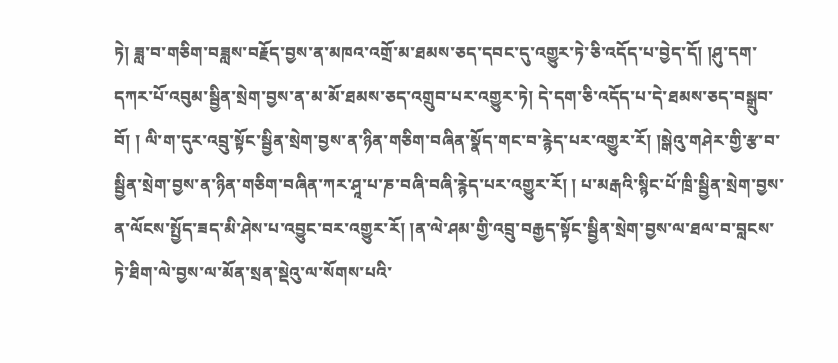ཏེ། ཟླ་བ་གཅིག་བཟླས་བརྗོད་བྱས་ན་མཁའ་འགྲོ་མ་ཐམས་ཅད་དབང་དུ་འགྱུར་ཏེ་ཅི་འདོད་པ་བྱེད་དོ། །ཤུ་དག་དཀར་པོ་འབུམ་སྦྱིན་སྲེག་བྱས་ན་མ་མོ་ཐམས་ཅད་འགྲུབ་པར་འགྱུར་ཏེ། དེ་དག་ཅི་འདོད་པ་དེ་ཐམས་ཅད་བསྒྲུབ་བོ། ། ལི་ག་དུར་འབྲུ་སྟོང་སྦྱིན་སྲེག་བྱས་ན་ཉིན་གཅིག་བཞིན་སྣོད་གང་བ་རྙེད་པར་འགྱུར་རོ། །སྒེའུ་གཤེར་གྱི་རྩ་བ་སྦྱིན་སྲེག་བྱས་ན་ཉིན་གཅིག་བཞིན་ཀར་ཤཱ་པ་ཎ་བཞི་བཞི་རྙེད་པར་འགྱུར་རོ། ། པ་མརྒའི་སྙིང་པོ་ཁྲི་སྦྱིན་སྲེག་བྱས་ན་ལོངས་སྤྱོད་ཟད་མི་ཤེས་པ་འབྱུང་བར་འགྱུར་རོ། །ན་ལེ་ཤམ་གྱི་འབྲུ་བརྒྱད་སྟོང་སྦྱིན་སྲེག་བྱས་ལ་ཐལ་བ་བླངས་ཏེ་ཐིག་ལེ་བྱས་ལ་མོན་སྲན་སྡེའུ་ལ་སོགས་པའི་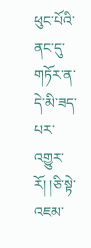ཕུང་པོའི་ནང་དུ་གཏོར་ན་དེ་མི་ཟད་པར་འགྱུར་རོ། །ཅི་སྟེ་འཇམ་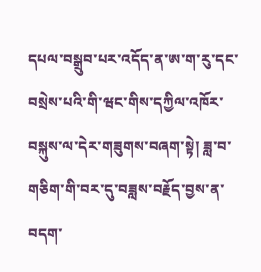དཔལ་བསྒྲུབ་པར་འདོད་ན་ཨ་ག་རུ་དང་བསྲེས་པའི་གི་ཝང་གིས་དཀྱིལ་འཁོར་བསྐུས་ལ་དེར་གཟུགས་བཞག་སྟེ། ཟླ་བ་གཅིག་གི་བར་དུ་བཟླས་བརྗོད་བྱས་ན་བདག་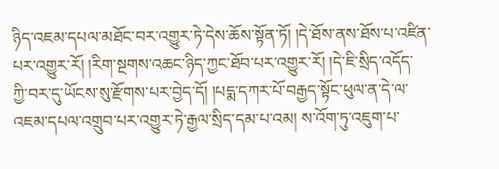ཉིད་འཇམ་དཔལ་མཐོང་བར་འགྱུར་ཏེ་དེས་ཆོས་སྟོན་ཏོ། །དེ་ཐོས་ནས་ཐོས་པ་འཛིན་པར་འགྱུར་རོ། །རིག་སྔགས་འཆང་ཉིད་ཀྱང་ཐོབ་པར་འགྱུར་རོ། །དེ་ཇི་སྲིད་འདོད་
ཀྱི་བར་དུ་ཡོངས་སུ་རྫོགས་པར་བྱེད་དོ། །པདྨ་དཀར་པོ་བརྒྱད་སྟོང་ཕུལ་ན་དེ་ལ་འཇམ་དཔལ་འགྲུབ་པར་འགྱུར་ཏེ་རྒྱལ་སྲིད་དམ་པ་འམ། ས་འོག་ཏུ་འཇུག་པ་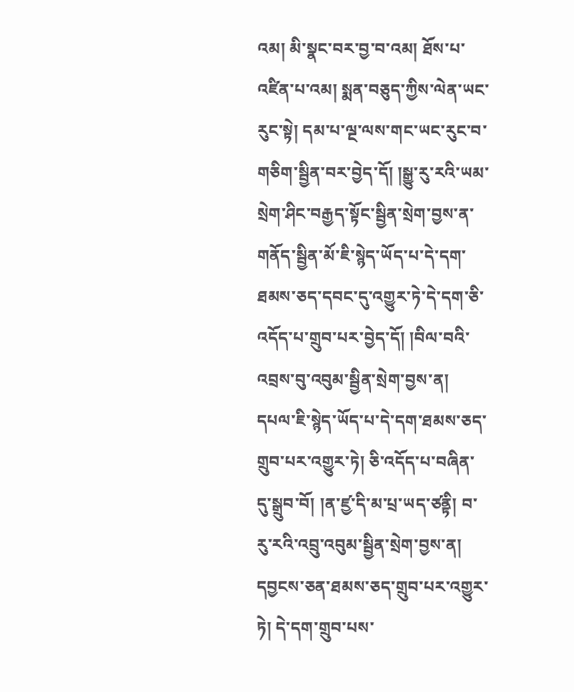འམ། མི་སྣང་བར་བྱ་བ་འམ། ཐོས་པ་འཛིན་པ་འམ། སྨན་བཅུད་ཀྱིས་ལེན་ཡང་རུང་སྟེ། དམ་པ་ལྔ་ལས་གང་ཡང་རུང་བ་གཅིག་སྦྱིན་བར་བྱེད་དོ། །སྒྱུ་རུ་རའི་ཡམ་སྲེག་ཤིང་བརྒྱད་སྟོང་སྦྱིན་སྲེག་བྱས་ན་གནོད་སྦྱིན་མོ་ཇི་སྙེད་ཡོད་པ་དེ་དག་ཐམས་ཅད་དབང་དུ་འགྱུར་ཏེ་དེ་དག་ཅི་འདོད་པ་གྲུབ་པར་བྱེད་དོ། །བིལ་བའི་འབྲས་བུ་འབུམ་སྦྱིན་སྲེག་བྱས་ན། དཔལ་ཇི་སྙེད་ཡོད་པ་དེ་དག་ཐམས་ཅད་གྲུབ་པར་འགྱུར་ཏེ། ཅི་འདོད་པ་བཞིན་དུ་སྒྲུབ་བོ། །ན་ཛྱ་དི་མ་པྲ་ཡད་ཙནྟི། བ་རུ་རའི་འབྲུ་འབུམ་སྦྱིན་སྲེག་བྱས་ན། དབྱངས་ཅན་ཐམས་ཅད་གྲུབ་པར་འགྱུར་ཏེ། དེ་དག་གྲུབ་པས་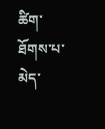ཚིག་ཐོགས་པ་མེད་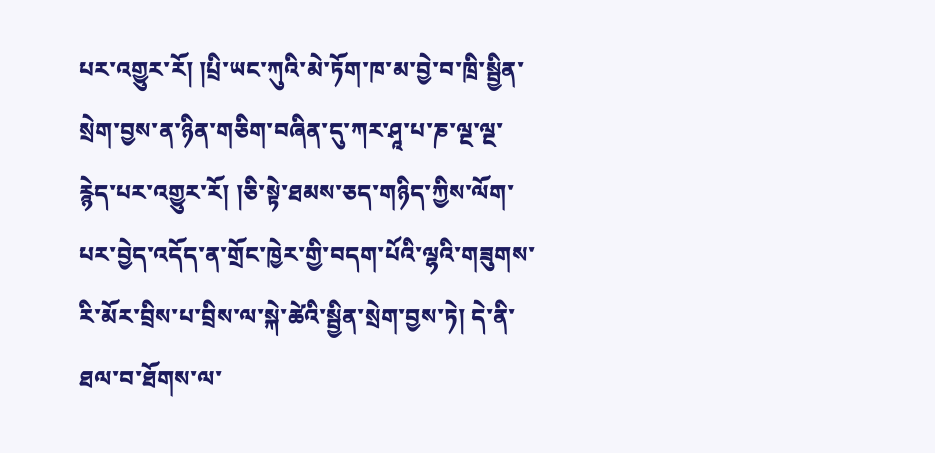པར་འགྱུར་རོ། །པྲི་ཡང་ཀུའི་མེ་ཏོག་ཁ་མ་བྱེ་བ་ཁྲི་སྦྱིན་སྲེག་བྱས་ན་ཉིན་གཅིག་བཞིན་དུ་ཀར་ཤཱ་པ་ཎ་ལྔ་ལྔ་རྙེད་པར་འགྱུར་རོ། །ཅི་སྟེ་ཐམས་ཅད་གཉིད་ཀྱིས་ལོག་པར་བྱེད་འདོད་ན་གྲོང་ཁྱེར་གྱི་བདག་པོའི་ལྷའི་གཟུགས་རི་མོར་བྲིས་པ་བྲིས་ལ་སྐེ་ཚེའི་སྦྱིན་སྲེག་བྱས་ཏེ། དེ་ནི་ཐལ་བ་ཐོགས་ལ་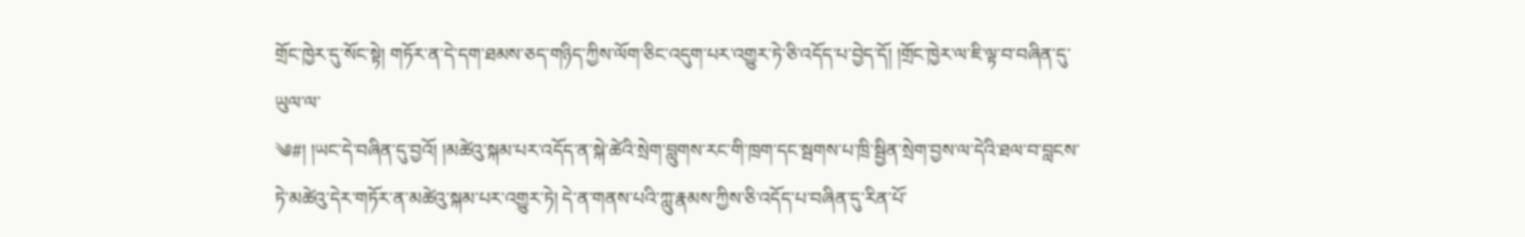གྲོང་ཁྱེར་དུ་སོང་སྟེ། གཏོར་ན་དེ་དག་ཐམས་ཅད་གཉིད་ཀྱིས་ལོག་ཅིང་འདུག་པར་འགྱུར་ཏེ་ཅི་འདོད་པ་བྱེད་དོ། །གྲོང་ཁྱེར་ལ་ཇི་ལྟ་བ་བཞིན་དུ་ཡུལ་ལ་
༄#། །ཡང་དེ་བཞིན་དུ་བྱའོ། །མཚེའུ་སྐམ་པར་འདོད་ན་སྐེ་ཚེའི་སྲེག་བླུགས་རང་གི་ཁྲག་དང་སྦགས་པ་ཁྲི་སྦྱིན་སྲེག་བྱས་ལ་དེའི་ཐལ་བ་བླངས་ཏེ་མཚེའུ་དེར་གཏོར་ན་མཚེའུ་སྐམ་པར་འགྱུར་ཏེ། དེ་ན་གནས་པའི་ཀླུ་རྣམས་ཀྱིས་ཅི་འདོད་པ་བཞིན་དུ་རིན་པོ་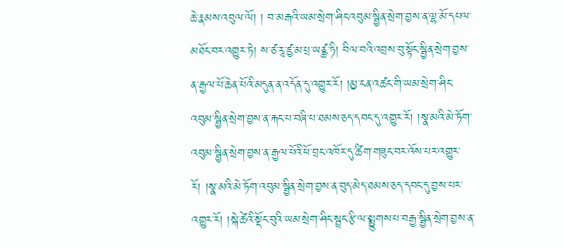ཆེ་རྣམས་འབུལ་ལོ། ། བ་མརྒའི་ཡམ་སྲེག་ཤིང་འབུམ་སྦྱིན་སྲེག་བྱས་ན་ལྷ་མོ་དཔལ་མཐོང་བར་འགྱུར་ཏེ། ས་ཙ་རཱ་ཛྱ་མ་པྲ་ཡཙྪ་ཏི། བིལ་བའི་འབྲས་བུ་སྟོང་སྦྱིན་སྲེག་བྱས་ན་རྒྱལ་པོ་ཆེན་པོའི་མདུན་ན་འདོན་དུ་འགྱུར་རོ། །མྱ་ངན་འཚང་གི་ཡམ་སྲེག་ཤིང་འབུམ་སྦྱིན་སྲེག་བྱས་ན་རྐང་པ་བཞི་པ་ཐམས་ཅད་དབང་དུ་འགྱུར་རོ། །སྣ་མའི་མེ་ཏོག་འབུམ་སྦྱིན་སྲེག་བྱས་ན་རྒྱལ་པོའི་ཕོ་བྲང་འཁོར་དུ་ཚིག་གཟུང་བར་འོས་པར་འགྱུར་རོ། །སྣ་མའི་མེ་ཏོག་འབུམ་སྦྱིན་སྲེག་བྱས་ན་བུད་མེད་ཐམས་ཅད་དབང་དུ་བྱས་པར་འགྱུར་རོ། །སྐེ་ཚེའི་སྡོང་བུའི་ཡམ་སྲེག་ཤིང་སྦྲང་རྩི་ལ་སྨྱུགས་པ་བརྒྱ་སྦྱིན་སྲེག་བྱས་ན་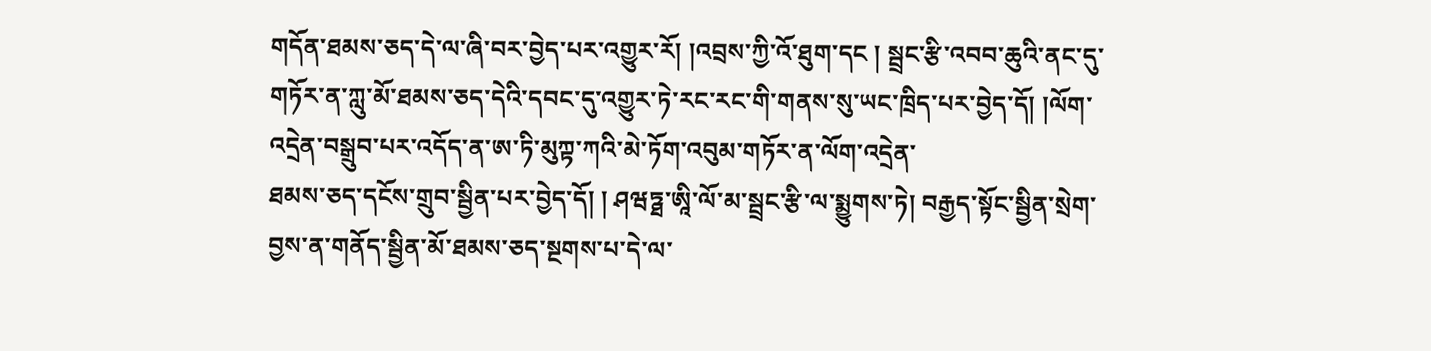གདོན་ཐམས་ཅད་དེ་ལ་ཞི་བར་བྱེད་པར་འགྱུར་རོ། །འབྲས་ཀྱི་འོ་ཐུག་དང ། སྦྲང་རྩི་འབབ་ཆུའི་ནང་དུ་གཏོར་ན་ཀླུ་མོ་ཐམས་ཅད་དེའི་དབང་དུ་འགྱུར་ཏེ་རང་རང་གི་གནས་སུ་ཡང་ཁྲིད་པར་བྱེད་དོ། །ལོག་འདྲེན་བསྒྲུབ་པར་འདོད་ན་ཨ་ཏི་མུཀྟ་ཀའི་མེ་ཏོག་འབུམ་གཏོར་ན་ལོག་འདྲེན་
ཐམས་ཅད་དངོས་གྲུབ་སྦྱིན་པར་བྱེད་དོ། ། ཤཝཏྠ་ཨཱི་ལོ་མ་སྦྲང་རྩི་ལ་སྨྱུགས་ཏེ། བརྒྱད་སྟོང་སྦྱིན་སྲེག་བྱས་ན་གནོད་སྦྱིན་མོ་ཐམས་ཅད་སྔགས་པ་དེ་ལ་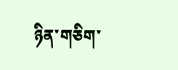ཉིན་གཅིག་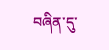བཞིན་དུ་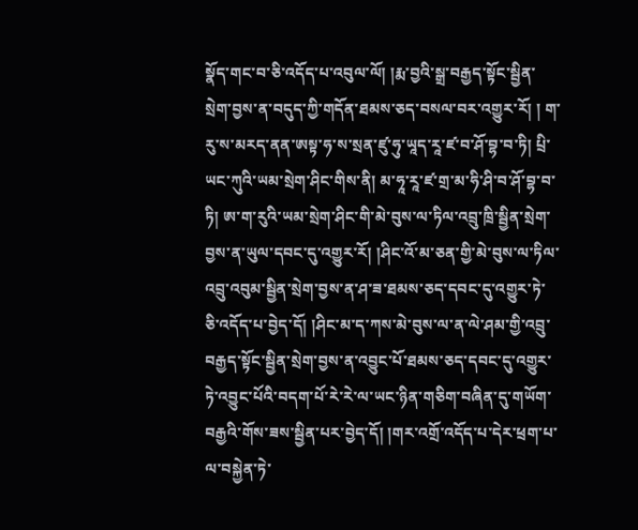སྣོད་གང་བ་ཅི་འདོད་པ་འབུལ་ལོ། །རྨ་བྱའི་སྒྲ་བརྒྱད་སྟོང་སྦྱིན་སྲེག་བྱས་ན་བདུད་ཀྱི་གདོན་ཐམས་ཅད་བསལ་བར་འགྱུར་རོ། ། ག་རུ་ས་མརད་ནན་ཨསྟ་ཧ་ས་སྲན་ཛུ་ཧུ་ཡཱད་རཱ་ཛ་བ་ཤོ་བྷ་བ་ཏི། པྲི་ཡང་ཀུའི་ཡམ་སྲེག་ཤིང་གིས་ནི། མ་ཧཱ་རཱ་ཛ་གྲ་མ་ཧི་ཤི་བ་ཤོ་བྷ་བ་ཏི། ཨ་ག་རུའི་ཡམ་སྲེག་ཤིང་གི་མེ་བུས་ལ་ཏིལ་འབྲུ་ཁྲི་སྦྱིན་སྲེག་བྱས་ན་ཡུལ་དབང་དུ་འགྱུར་རོ། །ཤིང་འོ་མ་ཅན་གྱི་མེ་བུས་ལ་ཏིལ་འབྲུ་འབུམ་སྦྱིན་སྲེག་བྱས་ན་ཤ་ཟ་ཐམས་ཅད་དབང་དུ་འགྱུར་ཏེ་ཅི་འདོད་པ་བྱེད་དོ། །ཤིང་མ་ད་ཀས་མེ་བུས་ལ་ན་ལེ་ཤམ་གྱི་འབྲུ་བརྒྱད་སྟོང་སྦྱིན་སྲེག་བྱས་ན་འབྱུང་པོ་ཐམས་ཅད་དབང་དུ་འགྱུར་ཏེ་འབྱུང་པོའི་བདག་པོ་རེ་རེ་ལ་ཡང་ཉིན་གཅིག་བཞིན་དུ་གཡོག་བརྒྱའི་གོས་ཟས་སྦྱིན་པར་བྱེད་དོ། །གར་འགྲོ་འདོད་པ་དེར་ཕྲག་པ་ལ་བསྐྱེན་ཏེ་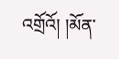འགྲོའོ། །མོན་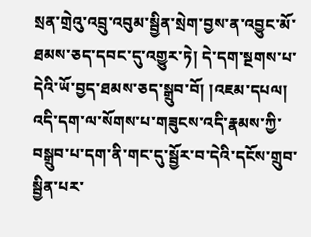སྲན་གྲེའུ་འབྲུ་འབུམ་སྦྱིན་སྲེག་བྱས་ན་འབྱུང་མོ་ཐམས་ཅད་དབང་དུ་འགྱུར་ཏེ། དེ་དག་སྔགས་པ་དེའི་ཡོ་བྱད་ཐམས་ཅད་སྒྲུབ་བོ། །འཇམ་དཔལ། འདི་དག་ལ་སོགས་པ་གཟུངས་འདི་རྣམས་ཀྱི་བསྒྲུབ་པ་དག་ནི་གང་དུ་སྦྱོར་བ་དེའི་དངོས་གྲུབ་སྦྱིན་པར་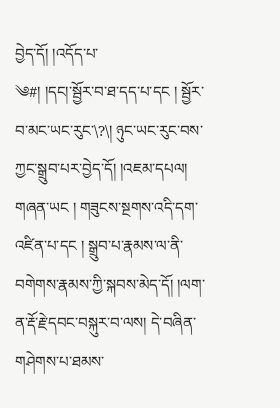བྱེད་དོ། །འདོད་པ་
༄#། །དང།་སྦྱོར་བ་ཐ་དད་པ་དང ། སྦྱོར་བ་མང་ཡང་རུང་\?\། ཉུང་ཡང་རུང་བས་ཀྱང་སྒྲུབ་པར་བྱེད་དོ། །འཇམ་དཔལ། གཞན་ཡང ། གཟུངས་སྔགས་འདི་དག་འཛིན་པ་དང ། སྒྲུབ་པ་རྣམས་ལ་ནི་བགེགས་རྣམས་ཀྱི་སྐབས་མེད་དོ། །ལག་ན་རྡོ་རྗེ་དབང་བསྐུར་བ་ལས། དེ་བཞིན་གཤེགས་པ་ཐམས་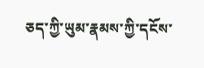ཅད་ཀྱི་ཡུམ་རྣམས་ཀྱི་དངོས་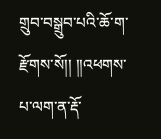གྲུབ་བསྒྲུབ་པའི་ཆོ་ག་རྫོགས་སོ།། །།འཕགས་པ་ལག་ན་རྡོ་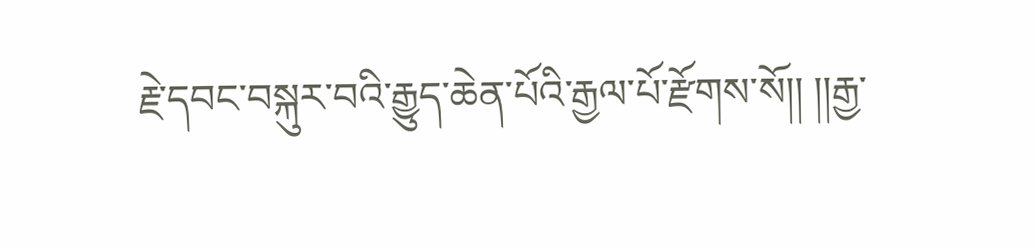རྗེ་དབང་བསྐུར་བའི་རྒྱུད་ཆེན་པོའི་རྒྱལ་པོ་རྫོགས་སོ།། །།རྒྱ་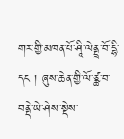གར་གྱི་མཁན་པོ་ཤཱི་ལེནྡྲ་བོ་དྷི་དང ། ཞུས་ཆེན་གྱི་ལོ་ཙྪ་བ་བནྡེ་ཡེ་ཤེས་སྡེས་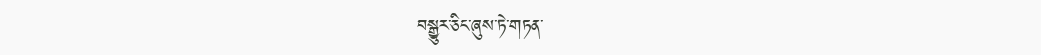བསྒྱུར་ཅིང་ཞུས་ཏེ་གཏན་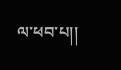ལ་ཕབ་པ།།